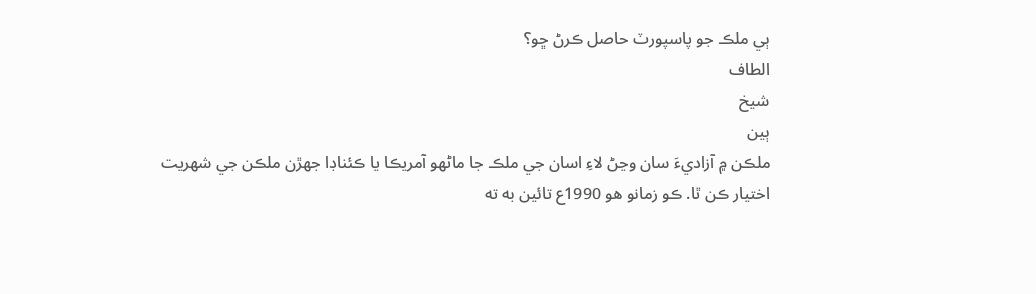ٻي ملڪ جو پاسپورٽ حاصل ڪرڻ ڇو؟
الطاف
شيخ
ٻين
ملڪن ۾ آزاديءَ سان وڃڻ لاءِ اسان جي ملڪ جا ماڻهو آمريڪا يا ڪئناڊا جهڙن ملڪن جي شهريت
اختيار ڪن ٿا. ڪو زمانو هو 1990ع تائين به ته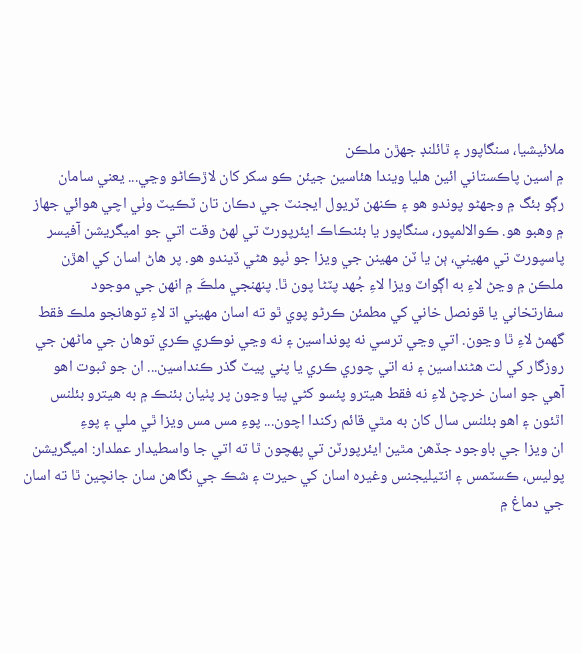ملائيشيا، سنگاپور ۽ ٿائلنڊ جهڙن ملڪن
۾ اسين پاڪستاني ائين هليا ويندا هئاسين جيئن ڪو سکر کان لاڙڪاڻو وڃي... يعني سامان
رڳو بئگ ۾ وجھڻو پوندو هو ۽ ڪنهن ٽريول ايجنٽ جي دڪان تان ٽڪيٽ وٺي اچي هوائي جهاز
۾ وهبو هو. ڪوالالمپور، سنگاپور يا بئنڪاڪ ايئرپورٽ تي لهڻ وقت اتي جو اميگريشن آفيسر
پاسپورٽ تي مهيني، ٻن يا ٽن مهينن جي ويزا جو ٺپو هڻي ڏيندو هو. پر هاڻ اسان کي اهڙن
ملڪن ۾ وڃڻ لاءِ به اڳواٽ ويزا لاءِ جُھد پٽڻا پون ٿا. پنهنجي ملڪَ ۾ انهن جي موجود
سفارتخاني يا قونصل خاني کي مطمئن ڪرڻو پوي ٿو ته اسان مهيني اڌ لاءِ توهانجو ملڪ فقط
گهمڻ لاءِ ٿا وڃون. اتي وڃي ترسي نه پونداسين ۽ نه وڃي نوڪري ڪري توهان جي ماڻهن جي
روزگار کي لت هڻنداسين ۽ نه اتي چوري ڪري يا پني پيٽ گذر ڪنداسين... ان جو ثبوت اهو
آهي جو اسان خرچڻ لاءِ نه فقط هيترو پئسو کڻي پيا وڃون پر پٺيان بئنڪ ۾ به هيترو بئلنس
اٿئون ۽ اهو بئلنس سال کان به مٿي قائم رکندا اچون... پوءِ مس مس ويزا ٿي ملي ۽ پوءِ
ان ويزا جي باوجود جڏهن مٿين ايئرپورٽن تي پهچون ٿا ته اتي جا واسطيدار عملدار: اميگريشن
پوليس، ڪسٽمس ۽ انٽيليجنس وغيره اسان کي حيرت ۽ شڪ جي نگاهن سان جانچين ٿا ته اسان
جي دماغ ۾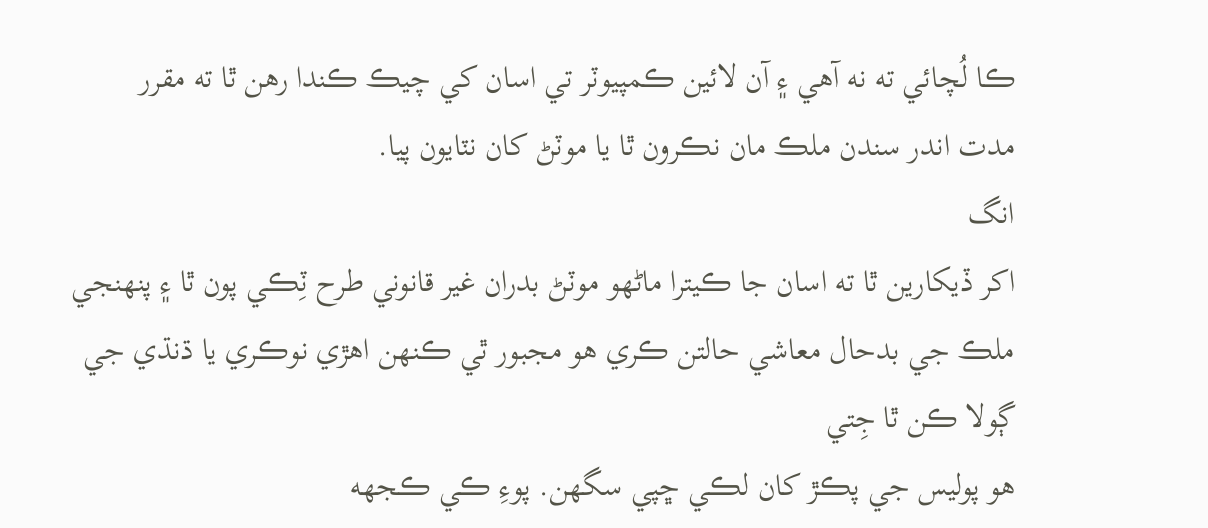ڪا لُچائي ته نه آهي ۽ آن لائين ڪمپيوٽر تي اسان کي چيڪ ڪندا رهن ٿا ته مقرر
مدت اندر سندن ملڪ مان نڪرون ٿا يا موٽڻ کان نٽايون پيا.
انگ
اکر ڏيکارين ٿا ته اسان جا ڪيترا ماڻهو موٽڻ بدران غير قانوني طرح ٽِڪي پون ٿا ۽ پنهنجي
ملڪ جي بدحال معاشي حالتن ڪري هو مجبور ٿي ڪنهن اهڙي نوڪري يا ڌنڌي جي ڳولا ڪن ٿا جِتي
هو پوليس جي پڪڙ کان لڪي ڇپي سگهن. پوءِ ڪي ڪجهه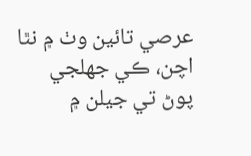عرصي تائين وٺ ۾ نٿا اچن، ڪي جھلجي
پوڻ تي جيلن ۾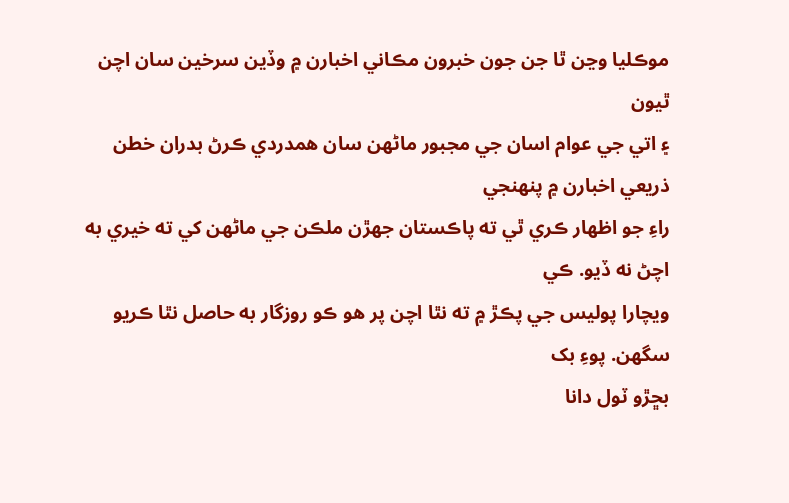موڪليا وڃن ٿا جن جون خبرون مڪاني اخبارن ۾ وڏين سرخين سان اچن ٿيون
۽ اتي جي عوام اسان جي مجبور ماڻهن سان همدردي ڪرڻ بدران خطن ذريعي اخبارن ۾ پنهنجي
راءِ جو اظهار ڪري ٿي ته پاڪستان جهڙن ملڪن جي ماڻهن کي ته خيري به اچڻ نه ڏيو. ڪي
ويچارا پوليس جي پڪڙ ۾ ته نٿا اچن پر هو ڪو روزگار به حاصل نٿا ڪريو سگهن. پوءِ بک
بڇڙو ٽول دانا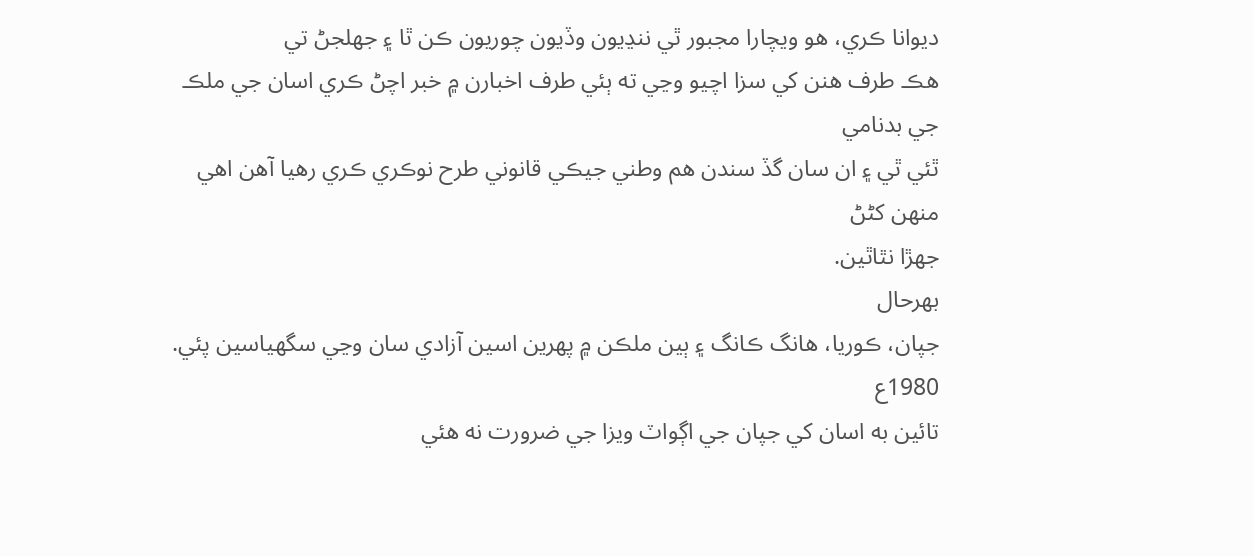ديوانا ڪري، هو ويچارا مجبور ٿي ننڍيون وڏيون چوريون ڪن ٿا ۽ جھلجڻ تي
هڪ طرف هنن کي سزا اچيو وڃي ته ٻئي طرف اخبارن ۾ خبر اچڻ ڪري اسان جي ملڪ جي بدنامي
ٿئي ٿي ۽ ان سان گڏ سندن هم وطني جيڪي قانوني طرح نوڪري ڪري رهيا آهن اهي منهن کڻڻ
جهڙا نٿاٿين.
بهرحال
جپان، ڪوريا، هانگ ڪانگ ۽ ٻين ملڪن ۾ پهرين اسين آزادي سان وڃي سگهياسين پئي. 1980ع
تائين به اسان کي جپان جي اڳواٽ ويزا جي ضرورت نه هئي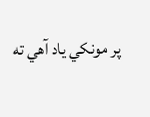پر مونکي ياد آهي ته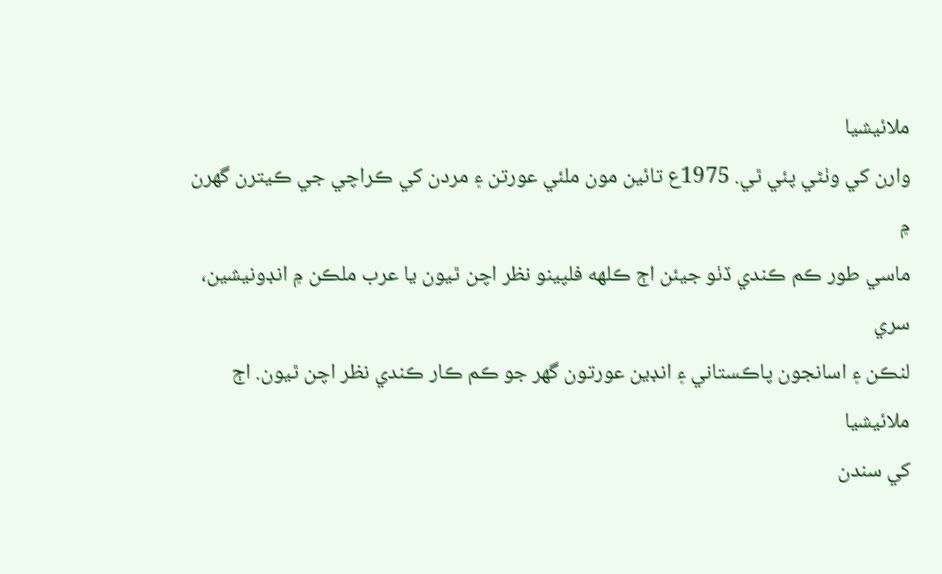ملائيشيا
وارن کي وٺڻي پئي ٿي. 1975ع تائين مون ملئي عورتن ۽ مردن کي ڪراچي جي ڪيترن گهرن ۾
ماسي طور ڪم ڪندي ڏٺو جيئن اڄ ڪلهه فلپينو نظر اچن ٿيون يا عرب ملڪن ۾ انڊونيشين، سري
لنڪن ۽ اسانجون پاڪستاني ۽ انڊين عورتون گهر جو ڪم ڪار ڪندي نظر اچن ٿيون. اڄ ملائيشيا
کي سندن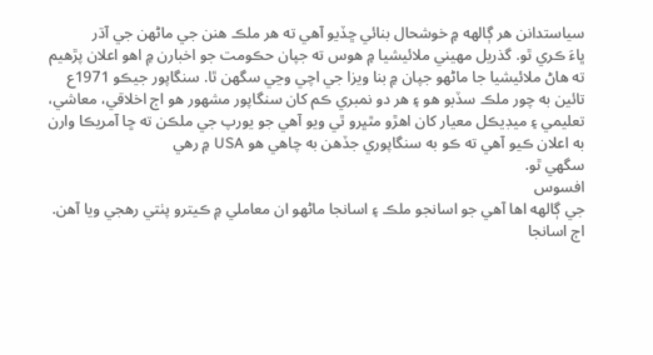سياستدانن هر ڳالهه ۾ خوشحال بنائي ڇڏيو آهي ته هر ملڪ هنن جي ماڻهن جي آڌر
ڀاءَ ڪري ٿو. گذريل مهيني ملائيشيا ۾ هوس ته جپان حڪومت جو اخبارن ۾ اهو اعلان پڙهيم
ته هاڻ ملائيشيا جا ماڻهو جپان ۾ بنا ويزا جي اچي وڃي سگهن ٿا. سنگاپور جيڪو 1971ع
تائين به چور ملڪ سڏبو هو ۽ هر دو نمبري ڪم کان سنگاپور مشهور هو اڄ اخلاقي، معاشي،
تعليمي ۽ ميڊيڪل معيار کان اهڙو مٿڀرو ٿي ويو آهي جو يورپ جي ملڪن ته ڇا آمريڪا وارن
به اعلان ڪيو آهي ته ڪو به سنگاپوري جڏهن به چاهي هو USA ۾ رهي
سگهي ٿو.
افسوس
جي ڳالهه اها آهي جو اسانجو ملڪ ۽ اسانجا ماڻهو ان معاملي ۾ ڪيترو پٺتي رهجي ويا آهن.
اڄ اسانجا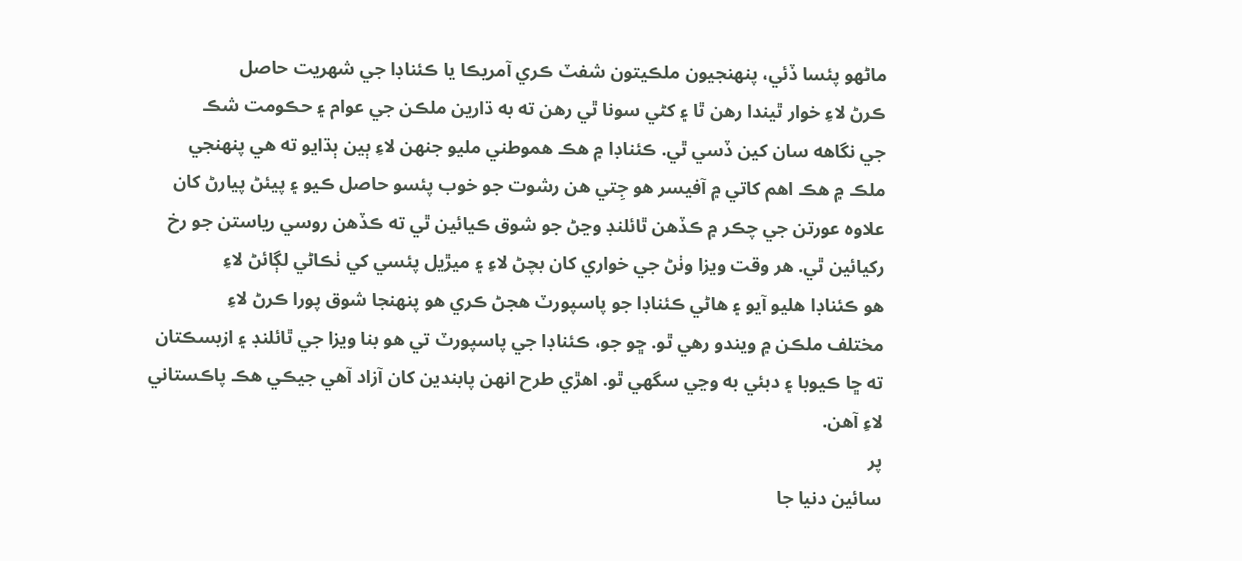ماڻهو پئسا ڏئي، پنهنجيون ملڪيتون شفٽ ڪري آمريڪا يا ڪئناڊا جي شهريت حاصل
ڪرڻ لاءِ خوار ٿيندا رهن ٿا ۽ کڻي سونا ٿي رهن ته به ڌارين ملڪن جي عوام ۽ حڪومت شڪ
جي نگاهه سان کين ڏسي ٿي. ڪئناڊا ۾ هڪ هموطني مليو جنهن لاءِ ٻين ٻڌايو ته هي پنهنجي
ملڪ ۾ هڪ اهم کاتي ۾ آفيسر هو جِتي هن رشوت جو خوب پئسو حاصل ڪيو ۽ پيئڻ پيارڻ کان
علاوه عورتن جي چڪر ۾ ڪڏهن ٿائلنڊ وڃڻ جو شوق ڪيائين ٿي ته ڪڏهن روسي رياستن جو رخ
رکيائين ٿي. هر وقت ويزا وٺڻ جي خواري کان بچڻ لاءِ ۽ ميڙيل پئسي کي ٺڪاڻي لڳائڻ لاءِ
هو ڪئناڊا هليو آيو ۽ هاڻي ڪئناڊا جو پاسپورٽ هجڻ ڪري هو پنهنجا شوق پورا ڪرڻ لاءِ
مختلف ملڪن ۾ ويندو رهي ٿو. ڇو جو، ڪئناڊا جي پاسپورٽ تي هو بنا ويزا جي ٿائلنڊ ۽ ازبسڪتان
ته ڇا ڪيوبا ۽ دبئي به وڃي سگهي ٿو. اهڙي طرح انهن پابندين کان آزاد آهي جيڪي هڪ پاڪستاني
لاءِ آهن.
پر
سائين دنيا جا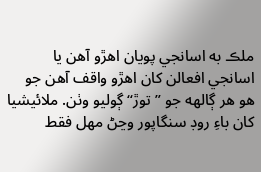ملڪ به اسانجي پويان اهڙو آهن يا اسانجي افعالن کان اهڙو واقف آهن جو
هو هر ڳالهه جو ”توڙ“ ڳوليو وٺن. ملائيشيا کان باءِ روڊ سنگاپور وڃڻ مهل فقط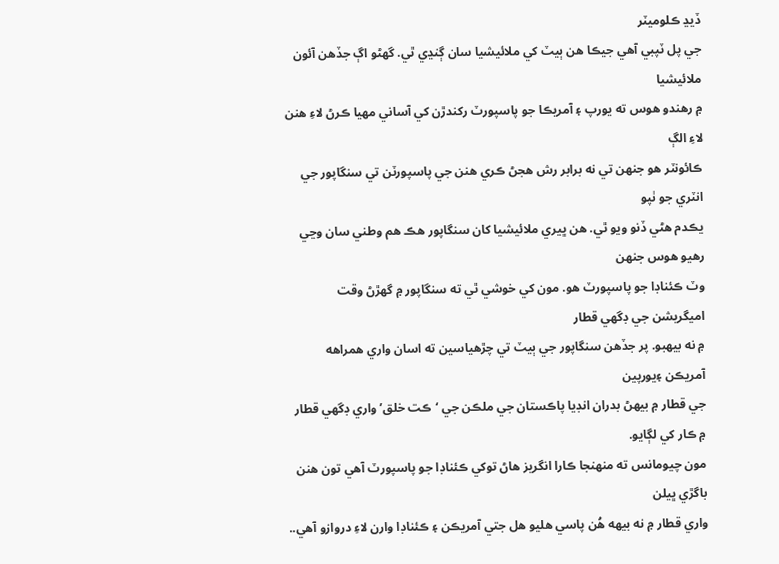ڏيڍ ڪلوميٽر
جي پل ٽپبي آهي جيڪا هن ٻيٽ کي ملائيشيا سان ڳنڍي ٿي. گهڻو اڳ جڏهن آئون ملائيشيا
۾ رهندو هوس ته يورپ ۽ آمريڪا جو پاسپورٽ رکندڙن کي آساني مهيا ڪرڻ لاءِ هنن لاءِ الڳ
ڪائونٽر هو جنهن تي نه برابر رش هجڻ ڪري هنن جي پاسپورٽن تي سنگاپور جي انٽري جو ٺپو
يڪدم هڻي ڏنو ويو ٿي. هن ڀيري ملائيشيا کان سنگاپور هڪ هم وطني سان وڃي رهيو هوس جنهن
وٽ ڪئناڊا جو پاسپورٽ هو. مون کي خوشي ٿي ته سنگاپور ۾ گهڙڻ وقت اميگريشن جي ڊگهي قطار
۾ نه بيهبو. پر جڏهن سنگاپور جي ٻيٽ تي چڙهياسين ته اسان واري همراهه آمريڪن ۽يورپين
جي قطار ۾ بيهڻ بدران انڊيا پاڪستان جي ملڪن جي ‘ڪت خلق’ واري ڊگهي قطار ۾ ڪار کي لڳايو.
مون چيومانس ته منهنجا ڪارا انگريز هاڻ توکي ڪئناڊا جو پاسپورٽ آهي تون هنن باگڙي ڀيلن
واري قطار ۾ نه بيهه هُن پاسي هليو هل جتي آمريڪن ۽ ڪئناڊا وارن لاءِ دروازو آهي..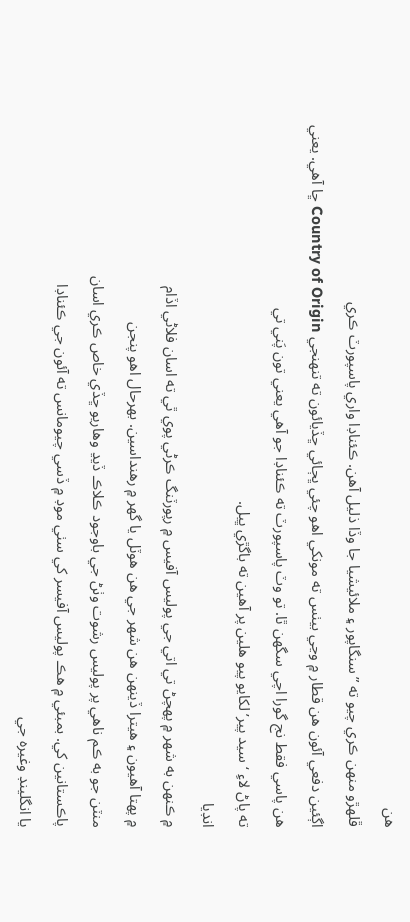هن
ڦلهڙو منهن ڪري چيو ته ”سنگاپور ۽ ملائيشيا جا وڏا ذليل آهن. ڪئناڊا واري پاسپورٽ ڪري
اڳئين دفعي آئون هن قطار ۾ وڃي بيٺس ته مونکي اهو چئي ڀڄائي ڇڏيائون ته تنهنجي Country of Origin ڇا آهي. يعني
هن پاسي فقط نج گورا اچي سگهن ٿا. تو وٽ پاسپورٽ ته ڪئناڊا جو آهي يعني تون پَني تي
ته پاڻ لاءِ ‘سيد پير’ لکايو پيو هلين پر آهين ته باگڙي ڀيل.
انڊيا
۾ ڪنهن به شهر ۾ پهچڻ تي اتي جي پوليس آفيس ۾ رپورٽنگ ڪرڻي پوي ٿي ته اسان فلاڻي اڏام
۾ پهتا آهيون ۽ هيترا ڏينهن هن شهر جي هن هوٽل يا گهر ۾ رهنداسين. بهرحال اهو پنجن
منٽن جو به ڪم ناهي پر پوليس رشوت وٺڻ جي باوجود ڪلاڪ ڏيڍ وهاريو ڇڏي خاص ڪري اسان
پاڪستانين کي. بمبئي ۾ هڪ پوليس آفيسر کي سٺي موڊ ۾ ڏسي چيومانس ته آئون جي ڪئناڊا
يا انگلينڊ وغيره جي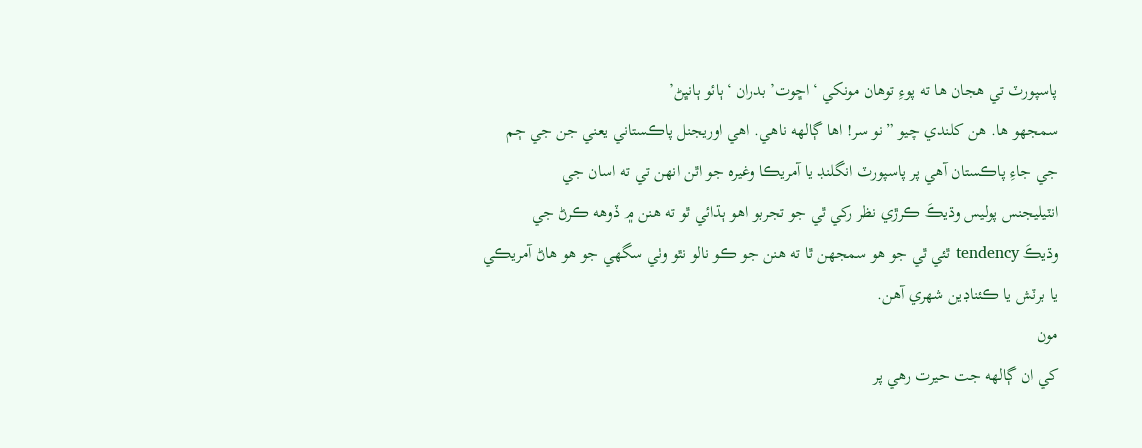پاسپورٽ تي هجان ها ته پوءِ توهان مونکي ‘اڇوت’ بدران ‘ٻائو ٻانڀڻ’
سمجھو ها. هن کلندي چيو ”نو سر! اها ڳالهه ناهي. اهي اوريجنل پاڪستاني يعني جن جي ڄم
جي جاءِ پاڪستان آهي پر پاسپورٽ انگلنڊ يا آمريڪا وغيره جو اٿن انهن تي ته اسان جي
انٽيليجنس پوليس وڌيڪَ ڪرڙي نظر رکي ٿي جو تجربو اهو ٻڌائي ٿو ته هنن ۾ ڏوهه ڪرڻ جي
وڌيڪَ tendency ٿئي ٿي جو هو سمجھن ٿا ته هنن جو ڪو نالو نٿو وٺي سگهي جو هو هاڻ آمريڪي
يا برٽش يا ڪئناڊين شهري آهن.
مون
کي ان ڳالهه جت حيرت رهي پر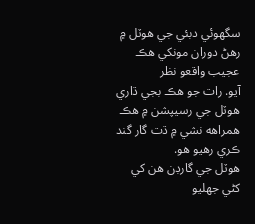سگهوئي دبئي جي هوٽل ۾ رهڻ دوران مونکي هڪ عجيب واقعو نظر
آيو. رات جو هڪ بجي ڌاري هوٽل جي رسيپشن ۾ هڪ همراهه نشي ۾ ڌت گار گند ڪري رهيو هو.
هوٽل جي گارڊن هن کي کڻي جھليو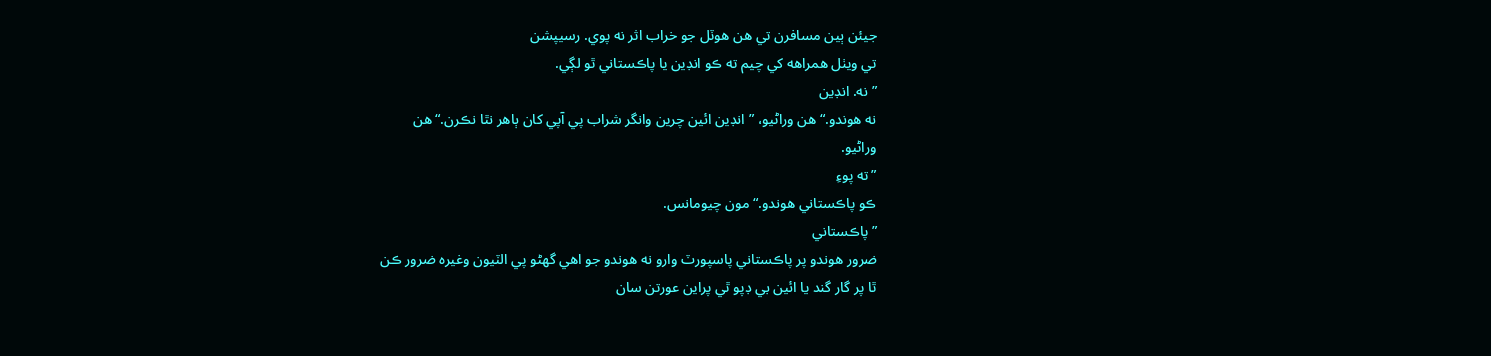جيئن ٻين مسافرن تي هن هوٽل جو خراب اثر نه پوي. رسيپشن
تي ويٺل همراهه کي چيم ته ڪو انڊين يا پاڪستاني ٿو لڳي.
”نه. انڊين
نه هوندو.“ هن وراڻيو، ”انڊين ائين چرين وانگر شراب پي آپي کان ٻاهر نٿا نڪرن.“ هن
وراڻيو.
”ته پوءِ
ڪو پاڪستاني هوندو.“ مون چيومانس.
”پاڪستاني
ضرور هوندو پر پاڪستاني پاسپورٽ وارو نه هوندو جو اهي گهڻو پي الٽيون وغيره ضرور ڪن
ٿا پر گار گند يا ائين بي ڊپو ٿي پراين عورتن سان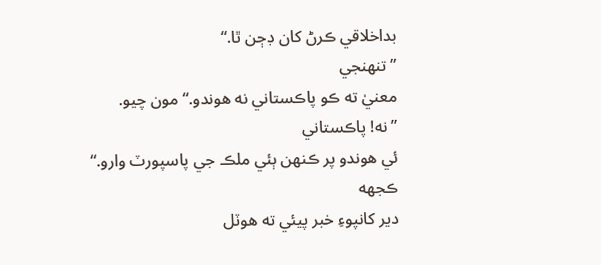بداخلاقي ڪرڻ کان ڊڄن ٿا.“
”تنهنجي
معنيٰ ته ڪو پاڪستاني نه هوندو.“ مون چيو.
”نه! پاڪستاني
ئي هوندو پر ڪنهن ٻئي ملڪ جي پاسپورٽ وارو.“
ڪجهه
دير کانپوءِ خبر پيئي ته هوٽل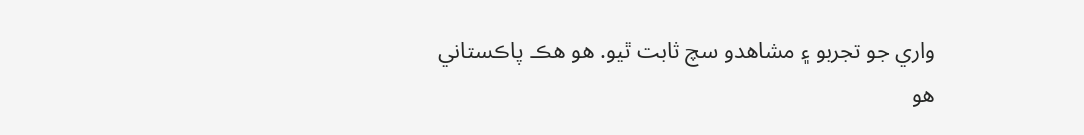واري جو تجربو ۽ مشاهدو سچ ثابت ٿيو. هو هڪ پاڪستاني
هو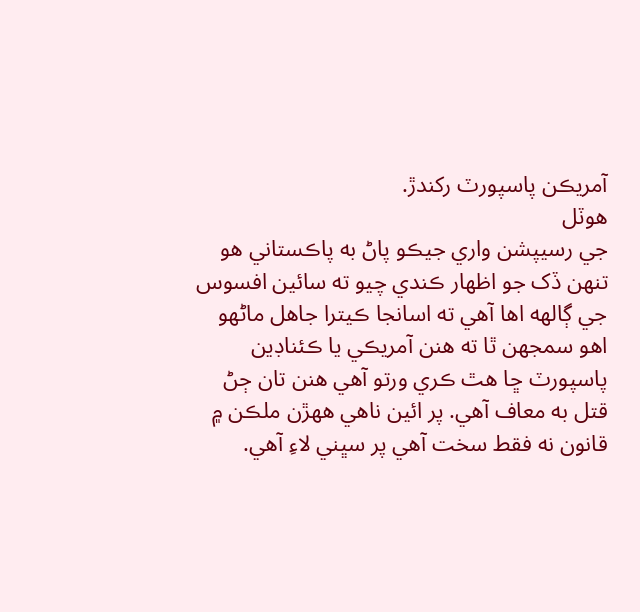آمريڪن پاسپورٽ رکندڙ.
هوٽل
جي رسيپشن واري جيڪو پاڻ به پاڪستاني هو تنهن ڏک جو اظهار ڪندي چيو ته سائين افسوس
جي ڳالهه اها آهي ته اسانجا ڪيترا جاهل ماڻهو اهو سمجھن ٿا ته هنن آمريڪي يا ڪئناڊين
پاسپورٽ ڇا هٿ ڪري ورتو آهي هنن تان ڄڻ قتل به معاف آهي. پر ائين ناهي ههڙن ملڪن ۾
قانون نه فقط سخت آهي پر سڀني لاءِ آهي.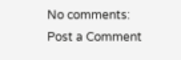No comments:
Post a Comment